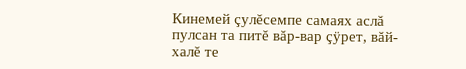Кинемей çулĕсемпе самаях аслă пулсан та питĕ вăр-вар çÿрет, вăй-халĕ те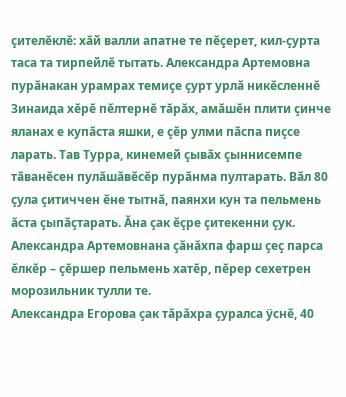çителĕклĕ: хăй валли апатне те пĕçерет, кил-çурта таса та тирпейлĕ тытать. Александра Артемовна пурăнакан урамрах темиçе çурт урлă никĕсленнĕ Зинаида хĕрĕ пĕлтернĕ тăрăх, амăшĕн плити çинче яланах е купăста яшки, е çĕр улми пăспа пиçсе ларать. Тав Турра, кинемей çывăх çыннисемпе тăванĕсен пулăшăвĕсĕр пурăнма пултарать. Вăл 80 çула çитиччен ĕне тытнă, паянхи кун та пельмень ăста çыпăçтарать. Ăна çак ĕçре çитекенни çук. Александра Артемовнана çăнăхпа фарш çеç парса ĕлкĕр – çĕршер пельмень хатĕр, пĕрер сехетрен морозильник тулли те.
Александра Егорова çак тăрăхра çуралса ÿснĕ, 40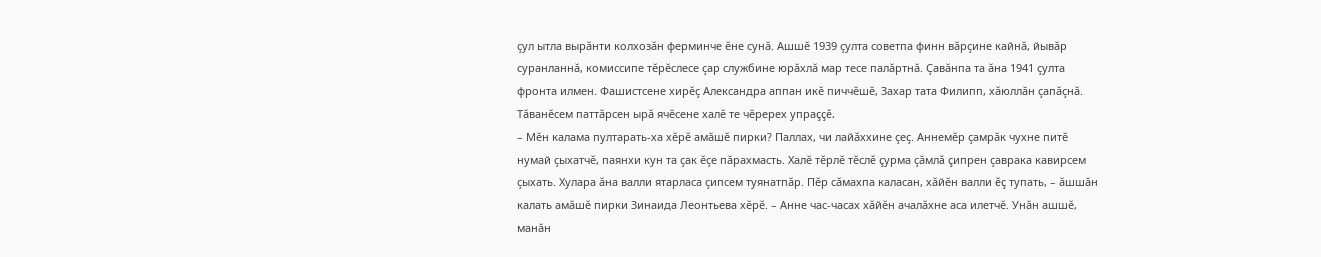çул ытла вырăнти колхозăн ферминче ĕне сунă. Ашшĕ 1939 çулта советпа финн вăрçине кайнă, йывăр суранланнă, комиссипе тĕрĕслесе çар службине юрăхлă мар тесе палăртнă. Çавăнпа та ăна 1941 çулта фронта илмен. Фашистсене хирĕç Александра аппан икĕ пиччĕшĕ, Захар тата Филипп, хăюллăн çапăçнă. Тăванĕсем паттăрсен ырă ячĕсене халĕ те чĕререх упраççĕ.
– Мĕн калама пултарать-ха хĕрĕ амăшĕ пирки? Паллах, чи лайăххине çеç. Аннемĕр çамрăк чухне питĕ нумай çыхатчĕ, паянхи кун та çак ĕçе пăрахмасть. Халĕ тĕрлĕ тĕслĕ çурма çăмлă çипрен çаврака кавирсем çыхать. Хулара ăна валли ятарласа çипсем туянатпăр. Пĕр сăмахпа каласан, хăйĕн валли ĕç тупать, – ăшшăн калать амăшĕ пирки Зинаида Леонтьева хĕрĕ. – Анне час-часах хăйĕн ачалăхне аса илетчĕ. Унăн ашшĕ, манăн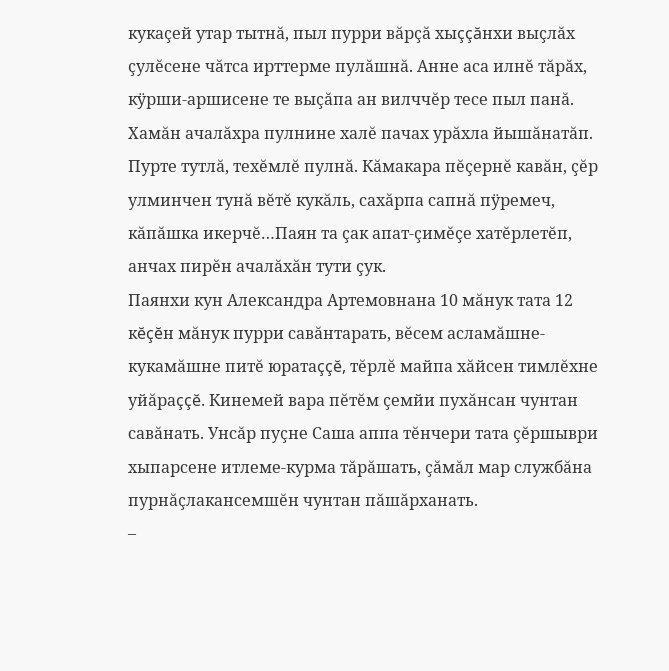кукаçей утар тытнă, пыл пурри вăрçă хыççăнхи выçлăх çулĕсене чăтса ирттерме пулăшнă. Анне аса илнĕ тăрăх, кÿрши-аршисене те выçăпа ан вилччĕр тесе пыл панă. Хамăн ачалăхра пулнине халĕ пачах урăхла йышăнатăп. Пурте тутлă, техĕмлĕ пулнă. Кăмакара пĕçернĕ кавăн, çĕр улминчен тунă вĕтĕ кукăль, сахăрпа сапнă пÿремеч, кăпăшка икерчĕ…Паян та çак апат-çимĕçе хатĕрлетĕп, анчах пирĕн ачалăхăн тути çук.
Паянхи кун Александра Артемовнана 10 мăнук тата 12 кĕçĕн мăнук пурри савăнтарать, вĕсем асламăшне-кукамăшне питĕ юратаççĕ, тĕрлĕ майпа хăйсен тимлĕхне уйăраççĕ. Кинемей вара пĕтĕм çемйи пухăнсан чунтан савăнать. Унсăр пуçне Саша аппа тĕнчери тата çĕршыври хыпарсене итлеме-курма тăрăшать, çăмăл мар службăна пурнăçлакансемшĕн чунтан пăшăрханать.
–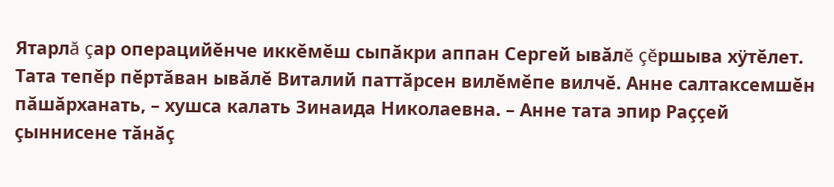Ятарлă çар операцийĕнче иккĕмĕш сыпăкри аппан Сергей ывăлĕ çĕршыва хÿтĕлет. Тата тепĕр пĕртăван ывăлĕ Виталий паттăрсен вилĕмĕпе вилчĕ. Анне салтаксемшĕн пăшăрханать, – хушса калать Зинаида Николаевна. – Анне тата эпир Раççей çыннисене тăнăç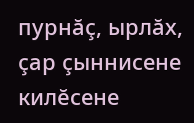пурнăç, ырлăх, çар çыннисене килĕсене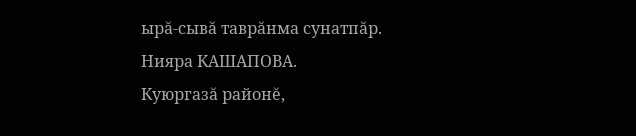ырă-сывă таврăнма сунатпăр.
Нияра КАШАПОВА.
Куюргазă районĕ,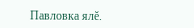Павловка ялĕ.